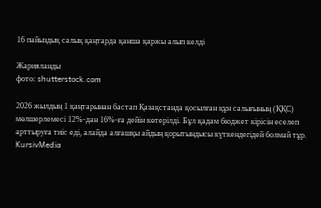16 пайыздық салық қаңтарда қанша қаржы алып келді

Жарияланды
фото: shutterstock.com

2026 жылдың 1 қаңтарынан бастап Қазақстанда қосылған құн салығының (ҚҚС) мөлшерлемесі 12%-дан 16%-ға дейін көтерілді. Бұл қадам бюджет кірісін еселеп арттыруға тиіс еді, алайда алғашқы айдың қорытындысы күткендегідей болмай тұр. KursivMedia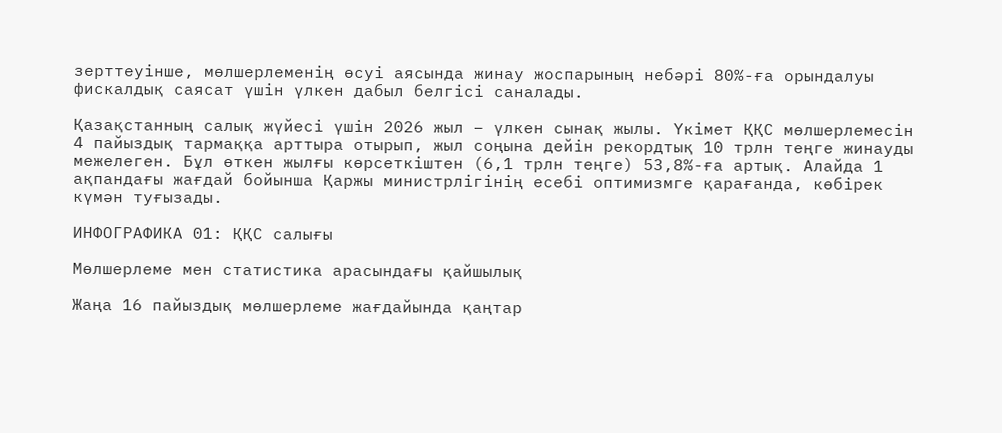зерттеуінше, мөлшерлеменің өсуі аясында жинау жоспарының небәрі 80%-ға орындалуы фискалдық саясат үшін үлкен дабыл белгісі саналады.

Қазақстанның салық жүйесі үшін 2026 жыл – үлкен сынақ жылы. Үкімет ҚҚС мөлшерлемесін 4 пайыздық тармаққа арттыра отырып, жыл соңына дейін рекордтық 10 трлн теңге жинауды межелеген. Бұл өткен жылғы көрсеткіштен (6,1 трлн теңге) 53,8%-ға артық. Алайда 1 ақпандағы жағдай бойынша Қаржы министрлігінің есебі оптимизмге қарағанда, көбірек күмән туғызады.

ИНФОГРАФИКА 01: ҚҚС салығы

Мөлшерлеме мен статистика арасындағы қайшылық

Жаңа 16 пайыздық мөлшерлеме жағдайында қаңтар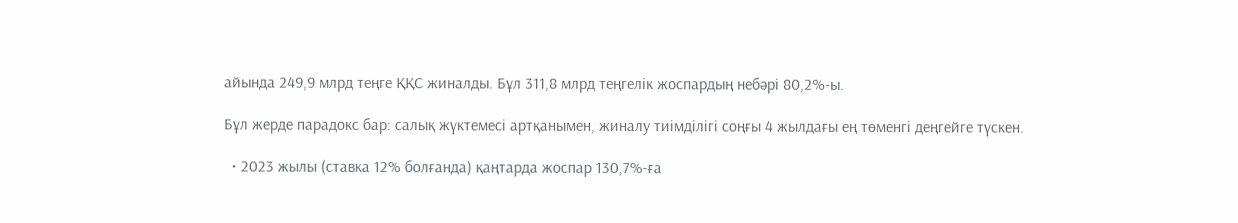айында 249,9 млрд теңге ҚҚС жиналды. Бұл 311,8 млрд теңгелік жоспардың небәрі 80,2%-ы.

Бұл жерде парадокс бар: салық жүктемесі артқанымен, жиналу тиімділігі соңғы 4 жылдағы ең төменгі деңгейге түскен.

  • 2023 жылы (ставка 12% болғанда) қаңтарда жоспар 130,7%-ға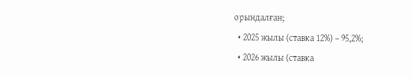орындалған;
  • 2025 жылы (ставка 12%) – 95,2%;
  • 2026 жылы (ставка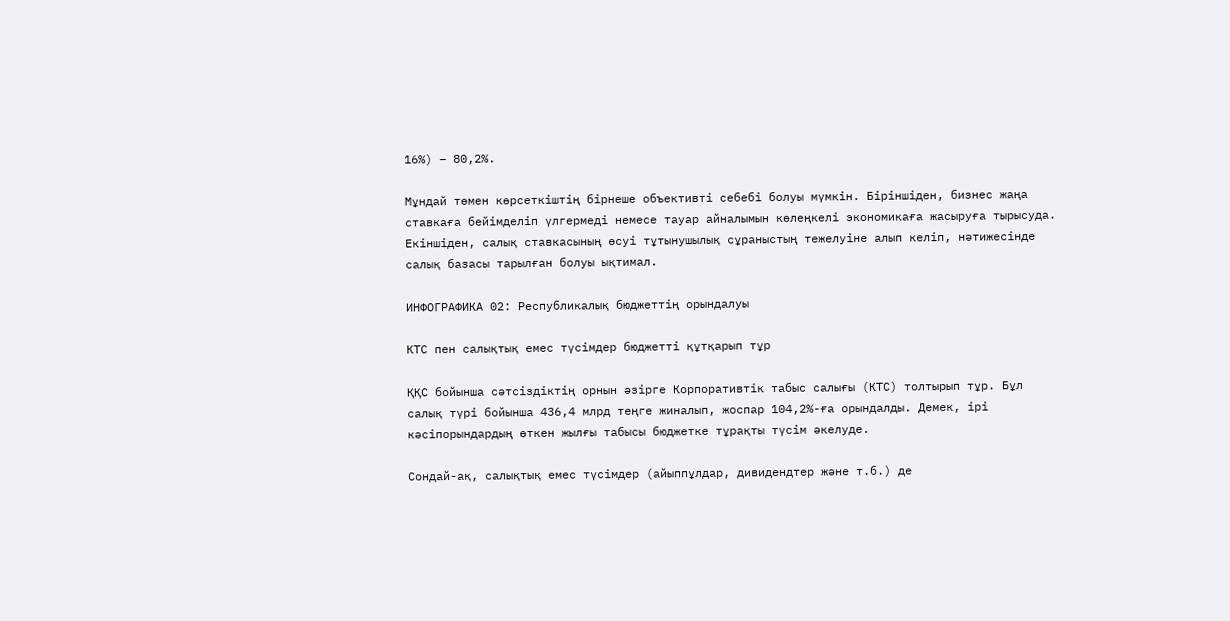16%) – 80,2%.

Мұндай төмен көрсеткіштің бірнеше объективті себебі болуы мүмкін. Біріншіден, бизнес жаңа ставкаға бейімделіп үлгермеді немесе тауар айналымын көлеңкелі экономикаға жасыруға тырысуда. Екіншіден, салық ставкасының өсуі тұтынушылық сұраныстың тежелуіне алып келіп, нәтижесінде салық базасы тарылған болуы ықтимал.

ИНФОГРАФИКА 02: Республикалық бюджеттің орындалуы

КТС пен салықтық емес түсімдер бюджетті құтқарып тұр

ҚҚС бойынша сәтсіздіктің орнын әзірге Корпоративтік табыс салығы (КТС) толтырып тұр. Бұл салық түрі бойынша 436,4 млрд теңге жиналып, жоспар 104,2%-ға орындалды. Демек, ірі кәсіпорындардың өткен жылғы табысы бюджетке тұрақты түсім әкелуде.

Сондай-ақ, салықтық емес түсімдер (айыппұлдар, дивидендтер және т.б.) де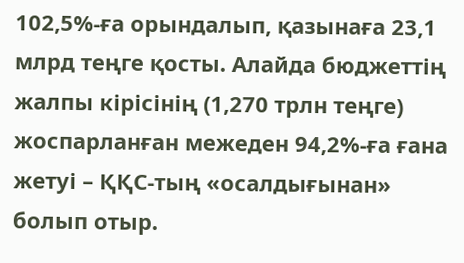102,5%-ға орындалып, қазынаға 23,1 млрд теңге қосты. Алайда бюджеттің жалпы кірісінің (1,270 трлн теңге) жоспарланған межеден 94,2%-ға ғана жетуі – ҚҚС-тың «осалдығынан» болып отыр.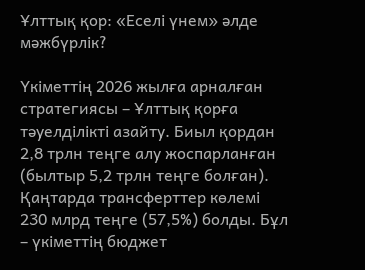Ұлттық қор: «Еселі үнем» әлде мәжбүрлік?

Үкіметтің 2026 жылға арналған стратегиясы – Ұлттық қорға тәуелділікті азайту. Биыл қордан 2,8 трлн теңге алу жоспарланған (былтыр 5,2 трлн теңге болған). Қаңтарда трансферттер көлемі 230 млрд теңге (57,5%) болды. Бұл – үкіметтің бюджет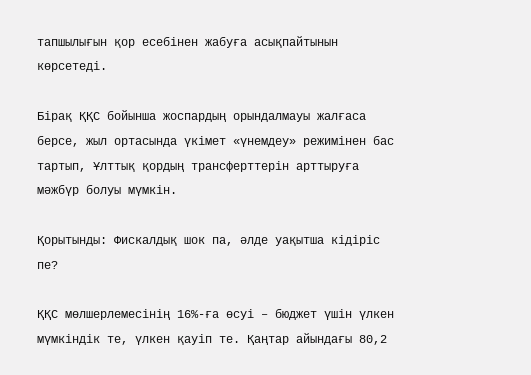тапшылығын қор есебінен жабуға асықпайтынын көрсетеді.

Бірақ ҚҚС бойынша жоспардың орындалмауы жалғаса берсе, жыл ортасында үкімет «үнемдеу» режимінен бас тартып, Ұлттық қордың трансферттерін арттыруға мәжбүр болуы мүмкін.

Қорытынды: Фискалдық шок па, әлде уақытша кідіріс пе?

ҚҚС мөлшерлемесінің 16%-ға өсуі – бюджет үшін үлкен мүмкіндік те, үлкен қауіп те. Қаңтар айындағы 80,2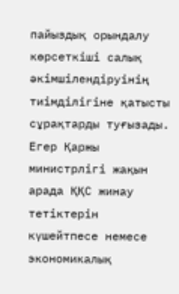пайыздық орындалу көрсеткіші салық әкімшілендіруінің тиімділігіне қатысты сұрақтарды туғызады. Егер Қаржы министрлігі жақын арада ҚҚС жинау тетіктерін күшейтпесе немесе экономикалық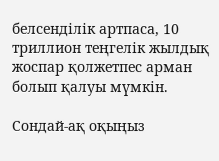белсенділік артпаса, 10 триллион теңгелік жылдық жоспар қолжетпес арман болып қалуы мүмкін.

Сондай-ақ оқыңыз